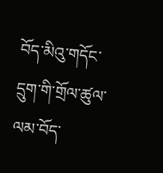བོད་མིའུ་གདོང་དྲུག་གི་གྲོལ་ཚུལ་ལམ་བོད་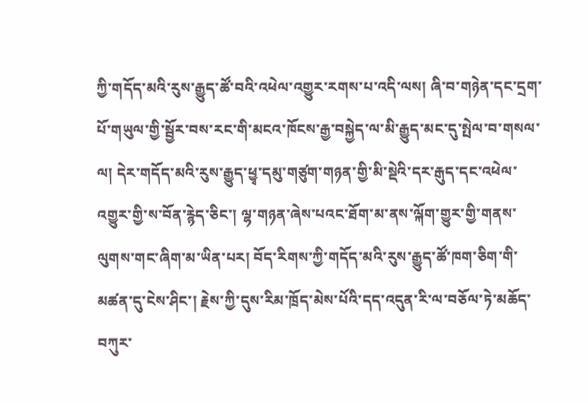ཀྱི་གདོད་མའི་རུས་རྒྱུད་ཚོ་བའི་འཕེལ་འགྱུར་རགས་པ་འདི་ལས། ཞི་བ་གཉེན་དང་དྲག་པོ་གཡུལ་གྱི་སྦྱོར་བས་རང་གི་མངའ་ཁོངས་རྒྱ་བསྐྱེད་ལ་མི་རྒྱུད་མང་དུ་སྤེལ་བ་གསལ་ལ། དེར་གདོད་མའི་རུས་རྒྱུད་ཕྱྭ་དམུ་གཙུག་གཉན་གྱི་མི་སྡེའི་དར་རྒུད་དང་འཕེལ་འགྱུར་གྱི་ས་བོན་རྙེད་ཅིང་། ལྷ་གཉན་ཞེས་པའང་ཐོག་མ་ནས་ལྐོག་གྱུར་གྱི་གནས་ལུགས་གང་ཞིག་མ་ཡིན་པར། བོད་རིགས་ཀྱི་གདོད་མའི་རུས་རྒྱུད་ཚོ་ཁག་ཅིག་གི་མཚན་དུ་ངེས་ཤིང་། རྗེས་ཀྱི་དུས་རིམ་ཁྲོད་མེས་པོའི་དད་འདུན་རི་ལ་བཅོལ་ཏེ་མཆོད་བཀུར་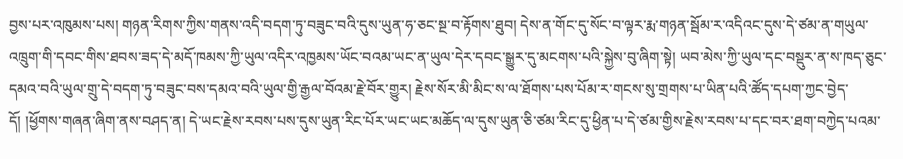བྱས་པར་འཁུམས་པས། གཉན་རིགས་ཀྱིས་གནས་འདི་བདག་ཏུ་བཟུང་བའི་དུས་ཡུན་ཧ་ཅང་སྔ་བ་རྟོགས་ཐུབ། དེས་ན་གོང་དུ་སོང་བ་ལྟར་རྨ་གཉན་སྦོམ་ར་འདིའང་དུས་དེ་ཙམ་ན་གཡུལ་འཁྲུག་གི་དབང་གིས་ཐབས་ཟད་དེ་མདོ་ཁམས་ཀྱི་ཡུལ་འདིར་འཁྱམས་ཡོང་བའམ་ཡང་ན་ཡུལ་དེར་དབང་སྒྱུར་དུ་མངགས་པའི་སྐྱེས་བུ་ཞིག་སྟེ། ཡབ་མེས་ཀྱི་ཡུལ་དང་བསྡུར་ན་ས་ཁད་ཅུང་དམའ་བའི་ཡུལ་གྲུ་དེ་བདག་ཏུ་བཟུང་བས་དམའ་བའི་ཡུལ་གྱི་རྒྱལ་བོའམ་རྗེ་བོར་གྱུར། རྗེས་སོར་མི་མིང་ས་ལ་ཐོགས་པས་པོམ་ར་གངས་སུ་གྲགས་པ་ཡིན་པའི་ཚོད་དཔག་ཀྱང་བྱེད་དོ། །ཕྱོགས་གཞན་ཞིག་ནས་བཤད་ན། དེ་ཡང་རྗེས་རབས་པས་དུས་ཡུན་རིང་པོར་ཡང་ཡང་མཆོད་ལ་དུས་ཡུན་ཅི་ཙམ་རིང་དུ་ཕྱིན་པ་དེ་ཙམ་གྱིས་རྗེས་རབས་པ་དང་བར་ཐག་བཀྱེད་པའམ་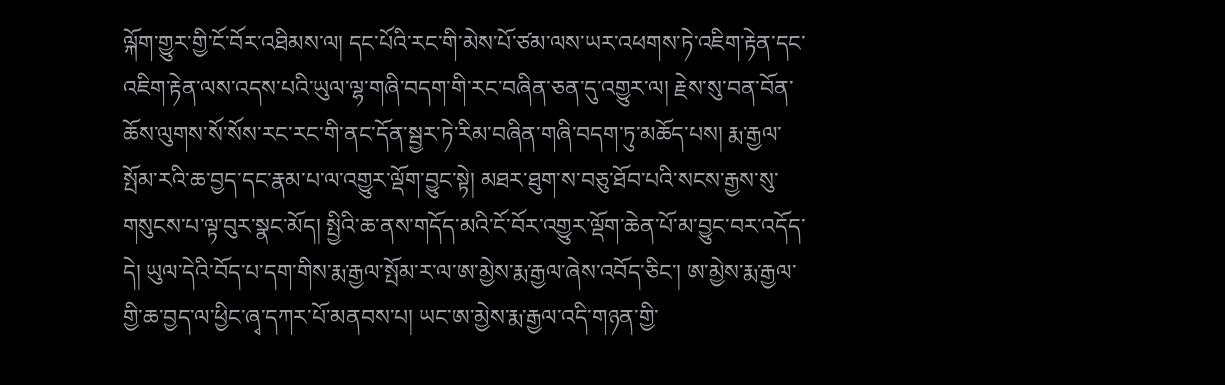ལྐོག་གྱུར་གྱི་ངོ་བོར་འཐིམས་ལ། དང་པོའི་རང་གི་མེས་པོ་ཙམ་ལས་ཡར་འཕགས་ཏེ་འཇིག་རྟེན་དང་འཇིག་རྟེན་ལས་འདས་པའི་ཡུལ་ལྷ་གཞི་བདག་གི་རང་བཞིན་ཅན་དུ་འགྱུར་ལ། རྗེས་སུ་བན་བོན་ཆོས་ལུགས་སོ་སོས་རང་རང་གི་ནང་དོན་སྦྱར་ཏེ་རིམ་བཞིན་གཞི་བདག་ཏུ་མཆོད་པས། རྨ་རྒྱལ་སྤོམ་རའི་ཆ་བྱད་དང་རྣམ་པ་ལ་འགྱུར་ལྡོག་བྱུང་སྟེ། མཐར་ཐུག་ས་བཅུ་ཐོབ་པའི་སངས་རྒྱས་སུ་གསུངས་པ་ལྟ་བུར་སྣང་མོད། སྤྱིའི་ཆ་ནས་གདོད་མའི་ངོ་བོར་འགྱུར་ལྡོག་ཆེན་པོ་མ་བྱུང་བར་འདོད་དེ། ཡུལ་དེའི་བོད་པ་དག་གིས་རྨ་རྒྱལ་སྤོམ་ར་ལ་ཨ་མྱེས་རྨ་རྒྱལ་ཞེས་འབོད་ཅིང་། ཨ་མྱེས་རྨ་རྒྱལ་གྱི་ཆ་བྱད་ལ་ཕྱིང་ཞྭ་དཀར་པོ་མནབས་པ། ཡང་ཨ་མྱེས་རྨ་རྒྱལ་འདི་གཉན་གྱི་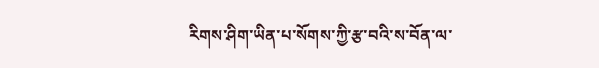རིགས་ཤིག་ཡིན་པ་སོགས་ཀྱི་རྩ་བའི་ས་བོན་ལ་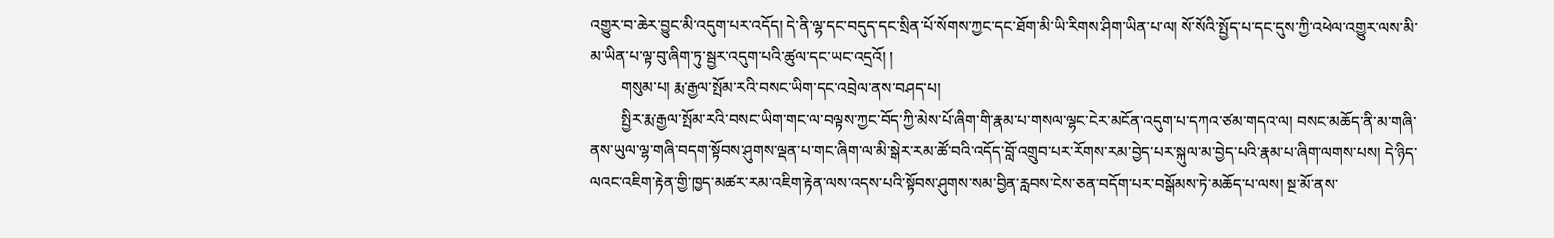འགྱུར་བ་ཆེར་བྱུང་མི་འདུག་པར་འདོད། དེ་ནི་ལྷ་དང་བདུད་དང་སྲིན་པོ་སོགས་ཀྱང་དང་ཐོག་མི་ཡི་རིགས་ཤིག་ཡིན་པ་ལ། སོ་སོའི་སྤྱོད་པ་དང་དུས་ཀྱི་འཕེལ་འགྱུར་ལས་མི་མ་ཡིན་པ་ལྟ་བུ་ཞིག་ཏུ་སྦྱར་འདུག་པའི་ཚུལ་དང་ཡང་འདྲའོ། །
        གསུམ་པ། རྨ་རྒྱལ་སྤོམ་རའི་བསང་ཡིག་དང་འབྲེལ་ནས་བཤད་པ།
        སྤྱིར་རྨ་རྒྱལ་སྤོམ་རའི་བསང་ཡིག་གང་ལ་བལྟས་ཀྱང་བོད་ཀྱི་མེས་པོ་ཞིག་གི་རྣམ་པ་གསལ་ལྷང་ངེར་མངོན་འདུག་པ་དཀའ་ཙམ་གདའ་ལ། བསང་མཆོད་ནི་མ་གཞི་ནས་ཡུལ་ལྷ་གཞི་བདག་སྟོབས་ཤུགས་ལྡན་པ་གང་ཞིག་ལ་མི་སྒེར་རམ་ཚོ་བའི་འདོད་བློ་འགྲུབ་པར་རོགས་རམ་བྱེད་པར་སྐུལ་མ་བྱེད་པའི་རྣམ་པ་ཞིག་ལགས་པས། དེ་ཉིད་ལའང་འཇིག་རྟེན་གྱི་ཁྱད་མཚར་རམ་འཇིག་རྟེན་ལས་འདས་པའི་སྟོབས་ཤུགས་སམ་བྱིན་རླབས་ངེས་ཅན་བདོག་པར་བསྒོམས་ཏེ་མཆོད་པ་ལས། སྔ་མོ་ནས་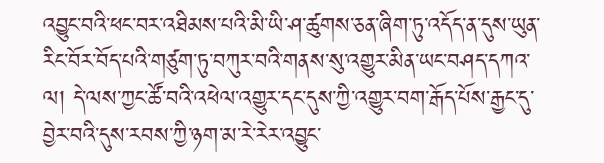འབྱུང་བའི་ཕང་བར་འཐིམས་པའི་མི་ཡི་ཤ་ཚུགས་ཅན་ཞིག་ཏུ་འདོད་ན་དུས་ཡུན་རིང་བོར་བོད་པའི་གཙུག་ཏུ་བཀུར་བའི་གནས་སུ་འགྱུར་མིན་ཡང་བཤད་དཀའ་ལ། དེ་ལས་ཀྱང་ཚོ་བའི་འཕེལ་འགྱུར་དང་དུས་ཀྱི་འགྱུར་བག་རྒོད་པོས་རྒྱང་དུ་བྱེར་བའི་དུས་རབས་ཀྱི་ཉག་མ་རེ་རེར་འབྱུང་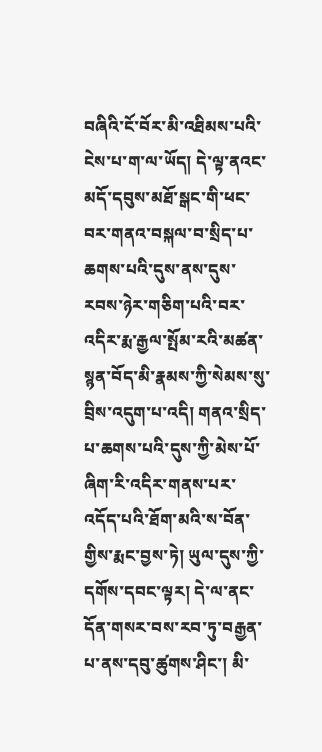བཞིའི་ངོ་བོར་མི་འཐིམས་པའི་ངེས་པ་ག་ལ་ཡོད། དེ་ལྟ་ནའང་མདོ་དབུས་མཐོ་སྒང་གི་ཕང་བར་གནའ་བསྐལ་བ་སྲིད་པ་ཆགས་པའི་དུས་ནས་དུས་རབས་ཉེར་གཅིག་པའི་བར་འདིར་རྨ་རྒྱལ་སྤོམ་རའི་མཚན་སྙན་བོད་མི་རྣམས་ཀྱི་སེམས་སུ་བྲིས་འདུག་པ་འདི། གནའ་སྲིད་པ་ཆགས་པའི་དུས་ཀྱི་མེས་པོ་ཞིག་རི་འདིར་གནས་པར་འདོད་པའི་ཐོག་མའི་ས་བོན་གྱིས་རྨང་བྱས་ཏེ། ཡུལ་དུས་ཀྱི་དགོས་དབང་ལྟར། དེ་ལ་ནང་དོན་གསར་བས་རབ་ཏུ་བརྒྱན་པ་ནས་དབུ་ཚུགས་ཤིང་། མི་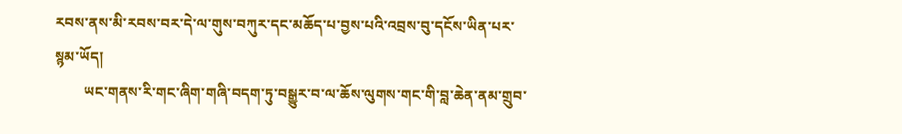རབས་ནས་མི་རབས་བར་དེ་ལ་གུས་བཀུར་དང་མཆོད་པ་བྱས་པའི་འབྲས་བུ་དངོས་ཡིན་པར་སྙམ་ཡོད།
        ཡང་གནས་རི་གང་ཞིག་གཞི་བདག་ཏུ་བསྒྱུར་བ་ལ་ཆོས་ལུགས་གང་གི་བླ་ཆེན་ནམ་གྲུབ་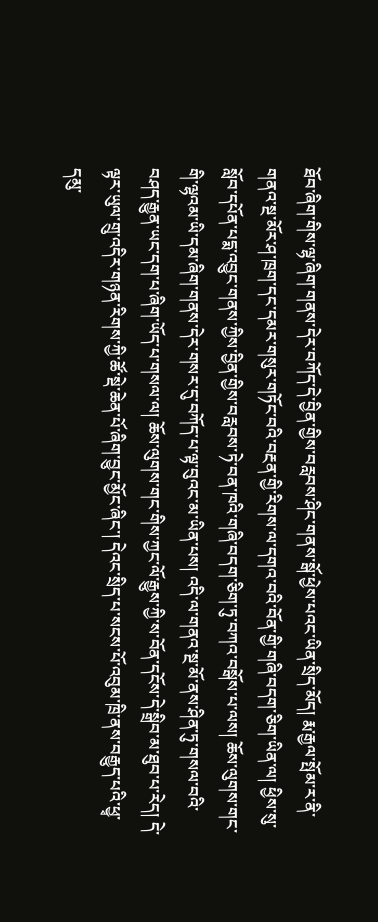ཐོབ་ཞིག་གིས་ལྷ་ཞིག་གནས་དེར་བཀོད་དེ་བྱིན་གྱིས་བརླབས་ཤིང་གནས་སྒོ་ཕྱེས་པའང་ཡིན་སྲིད་མོད། རྨ་རྒྱལ་སྤོམ་ར་ནི་གནའ་སྔ་མོར་ཤ་ཁྲག་དང་དམར་གསུར་གཏོང་བའི་བརྔན་གྱི་རིགས་ལ་དགའ་བའི་བོན་གྱི་གཞི་བདག་ཅིག་ཡིན་ལ། ཕྱིས་སུ་སློབ་དཔོན་པདྨ་འབྱུང་གནས་ཀྱིས་བྱིན་གྱིས་བརླབས་ཏེ་བན་ཁའི་གཞི་བདག་ཅིག་ཏུ་བཀའ་བསྒོས་པ་ལས། ཆོས་ལུགས་གང་གི་ལྷའམ་ཡི་དམ་ཞིག་གནས་དེར་གསར་དུ་བཀོད་པ་ལྟ་བུའང་མ་ཡིན་པས། འདི་ལ་གནའ་སྔ་མོ་ནས་ཤིན་ཏུ་གསལ་བའི་བཤད་རྒྱུན་ཡང་དག་པ་ཞིག་ཡོད་པ་གསལ་ལ། ཆོས་ལུགས་གང་གིས་ཀྱང་ལོ་རྒྱུས་ཀྱི་ས་བོན་དངོས་དེ་སྒྲིབ་མ་ཐུབ་པ་རེད། དེ་ལྟར་ཡུལ་གྲུ་འདིར་གཉན་རིགས་ཀྱི་ཚོ་སྡེ་ཆེན་པོ་ཞིག་བྱུང་མྱོང་ཞིང་། དེའང་སྲིད་པ་སངས་པོ་འབུམ་ཁྲི་ནས་བརྒྱུད་པའི་ཕྱྭ་དམུ་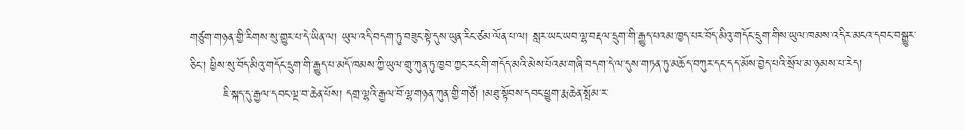གཙུག་གཉན་གྱི་རིགས་སུ་གྱུར་པ་དེ་ཡིན་ལ། ཡུལ་འདི་བདག་ཏུ་བཟུང་སྟེ་དུས་ཡུན་རིང་ཙམ་ལོན་པ་ལ། སླར་ཡང་ཡབ་ལྷ་བརྡལ་དྲུག་གི་རྒྱུད་པའམ་ཁྱད་པར་བོད་མིའུ་གདོང་དྲུག་གིས་ཡུལ་ཁམས་འདིར་མངའ་དབང་བསྒྱུར་ཅིང་། ཕྱིས་སུ་བོད་མིའུ་གདོང་དྲུག་གི་རྒྱུད་པ་མདོ་ཁམས་ཀྱི་ཡུལ་གྲུ་ཀུན་ཏུ་ཁྱབ་ཀྱང་རང་གི་གདོད་མའི་མེས་པོའམ་གཞི་བདག་དེ་ལ་དུས་གཏན་ཏུ་མཆོད་བཀུར་དང་དད་མོས་བྱེད་པའི་སྲོལ་མ་ཉམས་པ་རེད།
        ཇི་སྐད་དུ་རྒྱལ་དབང་ལྔ་བ་ཆེན་པོས། དགྲ་ལྷའི་རྒྱལ་བོ་ལྷ་གཉན་ཀུན་གྱི་གཙོ། །མཐུ་སྟོབས་དབང་ཕྱུག་རྨ་ཆེན་སྤོམ་ར་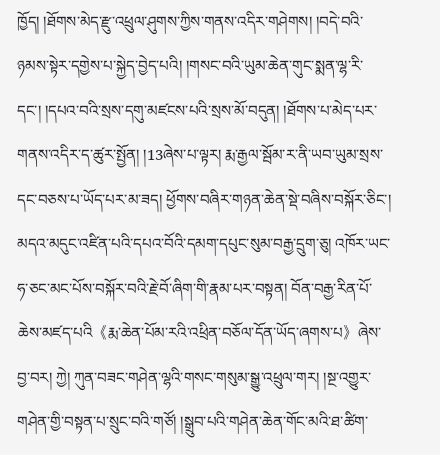ཁྱོད། །ཐོགས་མེད་རྫུ་འཕྲུལ་ཤུགས་ཀྱིས་གནས་འདིར་གཤེགས། །བདེ་བའི་ཉམས་སྟེར་དགྱེས་པ་སྐྱེད་བྱེད་པའི། །གསང་བའི་ཡུམ་ཆེན་གུང་སྨན་ལྷ་རི་དང་། །དཔའ་བའི་སྲས་དགུ་མཛངས་པའི་སྲས་མོ་བདུན། །ཐོགས་པ་མེད་པར་གནས་འདིར་ད་ཚུར་སྤྱོན། །13ཞེས་པ་ལྟར། རྨ་རྒྱལ་སྦོམ་ར་ནི་ཡབ་ཡུམ་སྲས་དང་བཅས་པ་ཡོད་པར་མ་ཟད། ཕྱོགས་བཞིར་གཉན་ཆེན་སྡེ་བཞིས་བསྐོར་ཅིང་། མདའ་མདུང་འཛིན་པའི་དཔའ་བོའི་དམག་དཔུང་སུམ་བརྒྱ་དྲུག་ཅུ། འཁོར་ཡང་ཧ་ཅང་མང་པོས་བསྐོར་བའི་རྗེ་བོ་ཞིག་གི་རྣམ་པར་བསྟན། བོན་བརྒྱ་རིན་པོ་ཆེས་མཛད་པའི《རྨ་ཆེན་པོམ་རའི་འཕྲིན་བཅོལ་དོན་ཡོད་ཞགས་པ》ཞེས་བྱ་བར། ཀྱེ། ཀུན་བཟང་གཤེན་ལྷའི་གསང་གསུམ་སྒྱུ་འཕྲུལ་གར། །སྔ་འགྱུར་གཤེན་གྱི་བསྟན་པ་སྲུང་བའི་གཙོ། །སྒྲུབ་པའི་གཤེན་ཆེན་གོང་མའི་ཐ་ཚིག་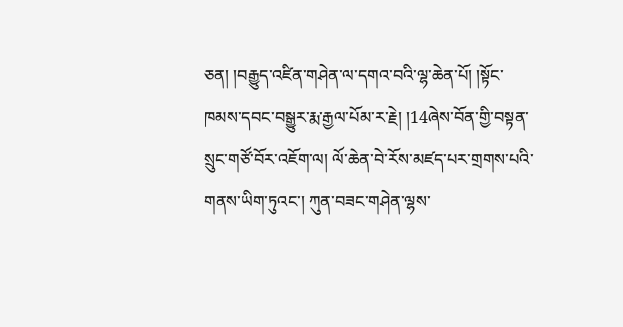ཅན། །བརྒྱུད་འཛིན་གཤེན་ལ་དགའ་བའི་ལྷ་ཆེན་པོ། །སྟོང་ཁམས་དབང་བསྒྱུར་རྨ་རྒྱལ་པོམ་ར་རྗེ། །14ཞེས་བོན་གྱི་བསྟན་སྲུང་གཙོ་བོར་འཇོག་ལ། ལོ་ཆེན་བེ་རོས་མཛད་པར་གྲགས་པའི་གནས་ཡིག་ཏུའང་། ཀུན་བཟང་གཤེན་ལྷས་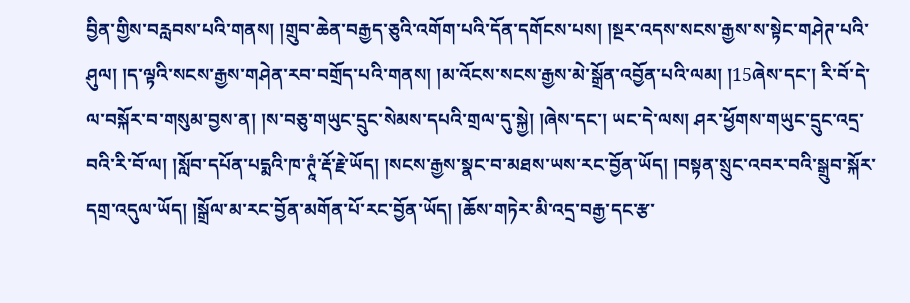བྱིན་གྱིས་བརླབས་པའི་གནས། །གྲུབ་ཆེན་བརྒྱད་ཅུའི་འགོག་པའི་དོན་དགོངས་པས། །སྔར་འདས་སངས་རྒྱས་ས་སྟེང་གཤེཊ་པའི་ཤུལ། །ད་ལྟའི་སངས་རྒྱས་གཤེན་རབ་བགྲོད་པའི་གནས། །མ་འོངས་སངས་རྒྱས་མེ་སྒྲོན་འབྱོན་པའི་ལམ། །15ཞེས་དང་། རི་བོ་དེ་ལ་བསྐོར་བ་གསུམ་བྱས་ན། །ས་བཅུ་གཡུང་དྲུང་སེམས་དཔའི་གྲལ་དུ་སྐྱེ། །ཞེས་དང་། ཡང་དེ་ལས། ཤར་ཕྱོགས་གཡུང་དྲུང་འདྲ་བའི་རི་བོ་ལ། །སློབ་དཔོན་པདྨའི་ཁ་ཊཱཾ་རྡོ་རྗེ་ཡོད། །སངས་རྒྱས་སྣང་བ་མཐས་ཡས་རང་བྱོན་ཡོད། །བསྟན་སྲུང་འབར་བའི་སྒྲུབ་སྐོར་དགྲ་འདུལ་ཡོད། །སྒྲོལ་མ་རང་བྱོན་མགོན་པོ་རང་བྱོན་ཡོད། །ཆོས་གཏེར་མི་འདྲ་བརྒྱ་དང་རྩ་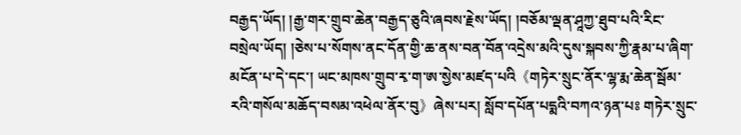བརྒྱད་ཡོད། །རྒྱ་གར་གྲུབ་ཆེན་བརྒྱད་ཅུའི་ཞབས་རྗེས་ཡོད། །བཅོམ་ལྡན་ཤཱཀྱ་ཐུབ་པའི་རིང་བསྲེལ་ཡོད། །ཅེས་པ་སོགས་ནང་དོན་གྱི་ཆ་ནས་བན་བོན་འདྲེས་མའི་དུས་སྐབས་ཀྱི་རྣམ་པ་ཞིག་མངོན་པ་དེ་དང་། ཡང་མཁས་གྲུབ་རྭ་ག་ཨ་སྱེས་མཛད་པའི《གཏེར་སྲུང་ནོར་ལྷ་རྨ་ཆེན་སྦོམ་རའི་གསོལ་མཆོད་བསམ་འཕེལ་ནོར་བུ》ཞེས་པར། སློབ་དཔོན་པདྨའི་བཀའ་ཉན་པཿ གཏེར་སྲུང་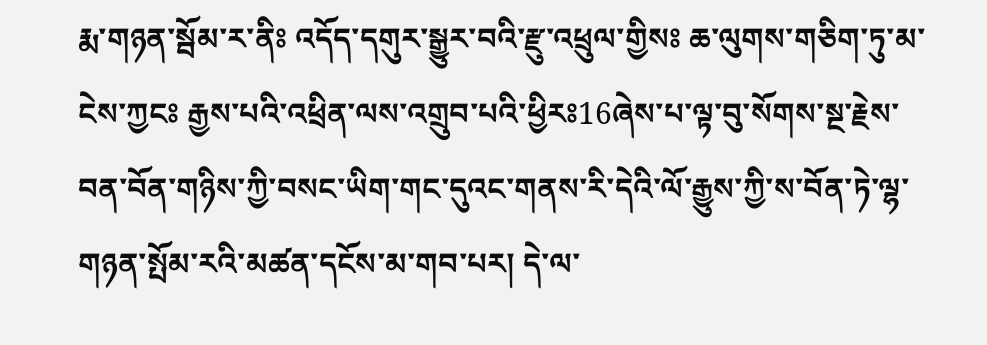རྨ་གཉན་སྦོམ་ར་ནིཿ འདོད་དགུར་སྒྱུར་བའི་རྫུ་འཕྲུལ་གྱིསཿ ཆ་ལུགས་གཅིག་ཏུ་མ་ངེས་ཀྱངཿ རྒྱས་པའི་འཕྲིན་ལས་འགྲུབ་པའི་ཕྱིརཿ16ཞེས་པ་ལྟ་བུ་སོགས་སྔ་རྗེས་བན་བོན་གཉིས་ཀྱི་བསང་ཡིག་གང་དུའང་གནས་རི་དེའི་ལོ་རྒྱུས་ཀྱི་ས་བོན་ཏེ་ལྷ་གཉན་སྤོམ་རའི་མཚན་དངོས་མ་གབ་པར། དེ་ལ་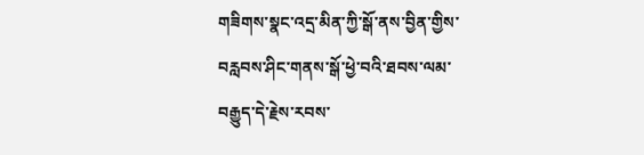གཟིགས་སྣང་འདྲ་མིན་ཀྱི་སྒོ་ནས་བྱིན་གྱིས་བརླབས་ཤིང་གནས་སྒོ་ཕྱེ་བའི་ཐབས་ལམ་བརྒྱུད་དེ་རྗེས་རབས་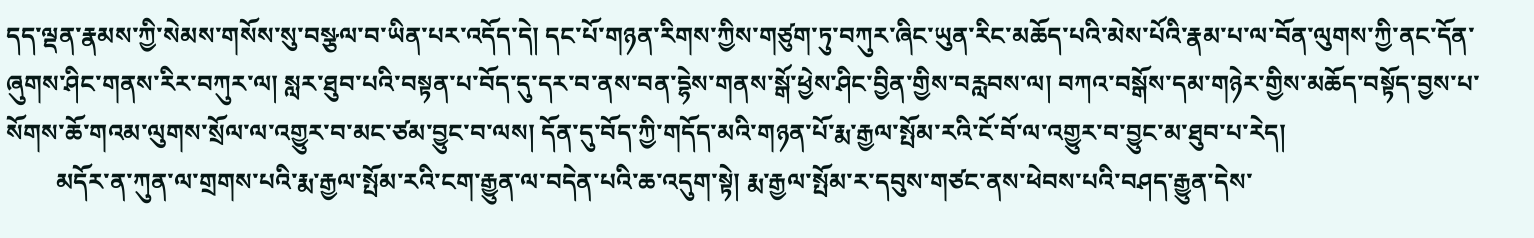དད་ལྡན་རྣམས་ཀྱི་སེམས་གསོས་སུ་བསྩལ་བ་ཡིན་པར་འདོད་དེ། དང་པོ་གཉན་རིགས་ཀྱིས་གཙུག་ཏུ་བཀུར་ཞིང་ཡུན་རིང་མཆོད་པའི་མེས་པོའི་རྣམ་པ་ལ་བོན་ལུགས་ཀྱི་ནང་དོན་ཞུགས་ཤིང་གནས་རིར་བཀུར་ལ། སླར་ཐུབ་པའི་བསྟན་པ་བོད་དུ་དར་བ་ནས་བན་དྷེས་གནས་སྒོ་ཕྱེས་ཤིང་བྱིན་གྱིས་བརླབས་ལ། བཀའ་བསྒོས་དམ་གཉེར་གྱིས་མཆོད་བསྟོད་བྱས་པ་སོགས་ཆོ་གའམ་ལུགས་སྲོལ་ལ་འགྱུར་བ་མང་ཙམ་བྱུང་བ་ལས། དོན་དུ་བོད་ཀྱི་གདོད་མའི་གཉན་པོ་རྨ་རྒྱལ་སྤོམ་རའི་ངོ་བོ་ལ་འགྱུར་བ་བྱུང་མ་ཐུབ་པ་རེད།
        མདོར་ན་ཀུན་ལ་གྲགས་པའི་རྨ་རྒྱལ་སྤོམ་རའི་ངག་རྒྱུན་ལ་བདེན་པའི་ཆ་འདུག་སྟེ། རྨ་རྒྱལ་སྤོམ་ར་དབུས་གཙང་ནས་ཕེབས་པའི་བཤད་རྒྱུན་དེས་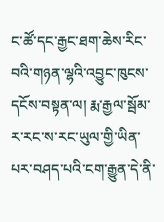ང་ཚོ་དང་རྒྱང་ཐག་ཆེས་རིང་བའི་གཉན་ལྷའི་འབྱུང་ཁུངས་དངོས་བསྟན་ལ། རྨ་རྒྱལ་སྦོམ་ར་རང་ས་རང་ཡུལ་གྱི་ཡིན་པར་བཤད་པའི་ངག་རྒྱུན་དེ་ནི་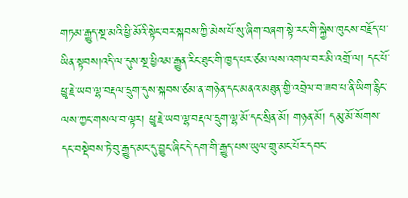གཏམ་རྒྱུད་སྔ་མའི་ཕྱི་མོའི་སྟེང་བར་སྐབས་ཀྱི་མེས་པོ་སུ་ཞིག་བཞག་སྟེ་རང་གི་སྐྱེས་ཁུངས་བརྗོད་པ་ཡིན་སྟབས།འདི་ལ་དུས་སྔ་ཕྱིའམ་རྒྱུན་རིང་ཐུང་གི་ཁྱད་པར་ཙམ་ལས་འགལ་བར་མི་འགྲོ་ལ། དང་པོ་ཕྱྭ་རྗེ་ཡབ་ལྷ་བརྡལ་དྲུག་དུས་སྐབས་ཙམ་ན་གཉེན་དང་མནའ་མཐུན་གྱི་འབྲེལ་བ་ཟབ་པ་ནི་ཡིག་རྙིང་ལས་ཀྱང་གསལ་བ་ལྟར། ཕྱྭ་རྗེ་ཡབ་ལྷ་བརྡལ་དྲུག་ལྷ་མོ་དང་སྲིན་མོ། གཉན་མོ། དམུ་མོ་སོགས་དང་བསྡེབས་ཏེ་བུ་རྒྱུད་མང་དུ་བྱུང་ཞིང་དེ་དག་གི་རྒྱུད་པས་ཡུལ་གྲུ་མང་པོར་དབང་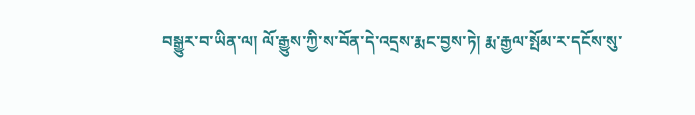བསྒྱུར་བ་ཡིན་ལ། ལོ་རྒྱུས་ཀྱི་ས་བོན་དེ་འདྲས་རྨང་བྱས་ཏེ། རྨ་རྒྱལ་སྤོམ་ར་དངོས་སུ་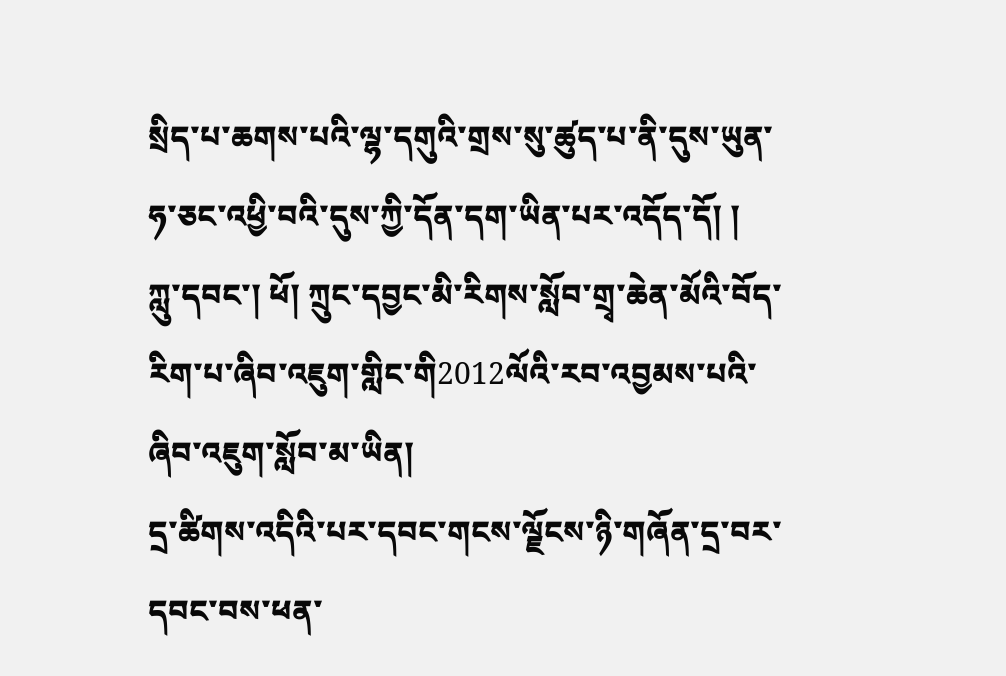སྲིད་པ་ཆགས་པའི་ལྷ་དགུའི་གྲས་སུ་ཚུད་པ་ནི་དུས་ཡུན་ཧ་ཅང་འཕྱི་བའི་དུས་ཀྱི་དོན་དག་ཡིན་པར་འདོད་དོ། །
ཀླུ་དབང་། ཕོ། ཀྲུང་དབྱང་མི་རིགས་སློབ་གྲྭ་ཆེན་མོའི་བོད་རིག་པ་ཞིབ་འཇུག་གླིང་གི2012ལོའི་རབ་འབྱམས་པའི་ཞིབ་འཇུག་སློབ་མ་ཡིན།
དྲ་ཚིགས་འདིའི་པར་དབང་གངས་ལྗོངས་ཉི་གཞོན་དྲ་བར་དབང་བས་ཕན་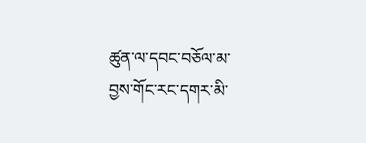ཚུན་ལ་དབང་བཅོལ་མ་བྱས་གོང་རང་དགར་མི་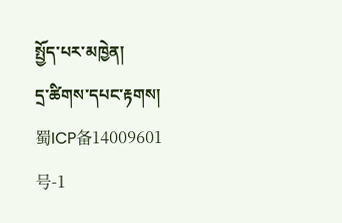སྤྱོད་པར་མཁྱེན།
དྲ་ཚིགས་དཔང་རྟགས། 蜀ICP备14009601号-1